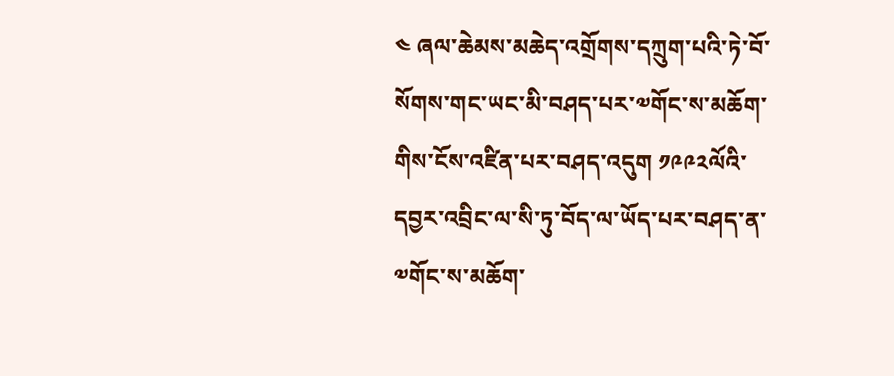༤ ཞལ་ཆེམས་མཆེད་འགྲོགས་དཀྲུག་པའི་ཏེ་བོ་སོགས་གང་ཡང་མི་བཤད་པར་༧གོང་ས་མཆོག་གིས་ངོས་འཛིན་པར་བཤད་འདུག ༡༩༩༢ལོའི་དབྱར་འབྲིང་ལ་སི་ཏུ་བོད་ལ་ཡོད་པར་བཤད་ན་༧གོང་ས་མཆོག་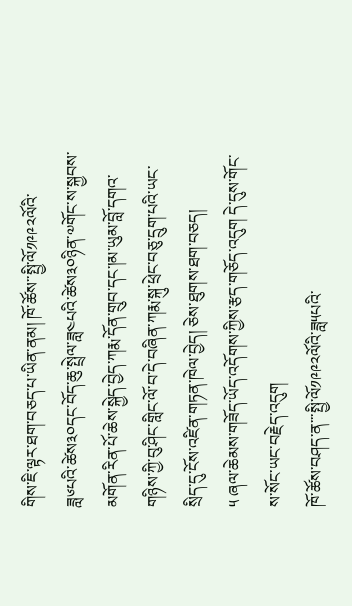གིས་ཇི་ལྟར་ཐག་བཅད་པ་ཡིན་ནམ། ཁོ་ཚོས་་སྤྱི་ལོ༡༩༩༢ལོའི་ཟླ༦པའི་ཚེས༣༠དང་བོད་ཆུ་སྤྲེལ་ཟླ༤པའི་ཚེས༣༠ཉིན་༧གོང་ས་སྐྱབས་མགོན་རིན་པོ་ཆེས་སྐྱེད་བྱེད་ཀརྨ་དོན་གྲུབ་དང་།མ་ཡུམ་བློ་དགའ་གཉིས་ཀྱི་བུ་ཤིང་གླིང་ལོ་བ་དེ་བཞིན་ཀརྨ་སྐུ་ཕྲེང་བཅུ་དྲུག་པའི་ཡང་སྲིད་དུ་ངོས་འཛིན་གཏན་ཁེལ་བྱེད། ཅེས་ཐུགས་ཐག་བཅད།
༥ ཞལ་ཆེམས་གཟོད་ཡོད་འདོགས་ཀྱིས་རྩད་གཅོད་འདུག དེ་དུས་གོང་ས་སོང་ཡང་བརྗེད་འདུག
ཁོ་ཚོས་བཤད་ན་་་སྤྱི་ལོ༡༩༩༢ལོའི་ཟླ༥པའི་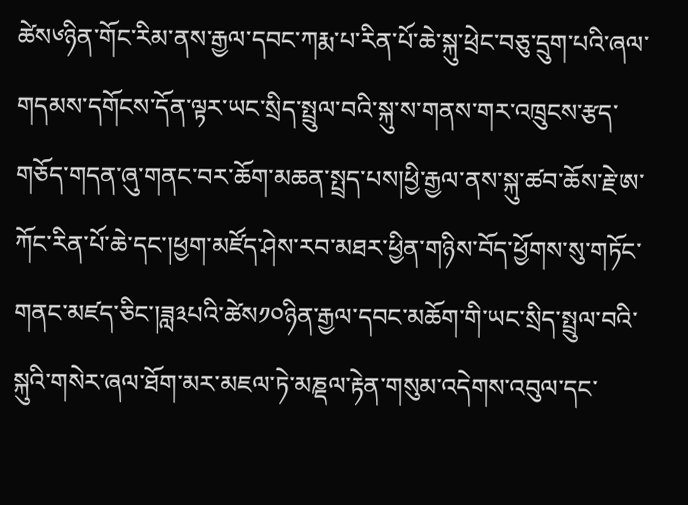ཚེས༦ཉིན་གོང་རིམ་ནས་རྒྱལ་དབང་ཀརྨ་པ་རིན་པོ་ཆེ་སྐུ་ཕྲེང་བཅུ་དྲུག་པའི་ཞལ་གདམས་དགོངས་དོན་ལྟར་ཡང་སྲིད་སྤྲུལ་བའི་སྐུ་ས་གནས་གར་འཁྲུངས་རྩད་གཅོད་གདན་ཞུ་གནང་བར་ཆོག་མཆན་སྤྲད་པས།ཕྱི་རྒྱལ་ནས་སྐུ་ཚབ་ཆོས་རྗེ་ཨ་ཀོང་རིན་པོ་ཆེ་དང་།ཕྱག་མཛོད་ཤེས་རབ་མཐར་ཕྱིན་གཉིས་བོད་ཕྱོགས་སུ་གཏོང་གནང་མཛད་ཅིང་།ཟླ༣པའི་ཚེས༡༠ཉིན་རྒྱལ་དབང་མཆོག་གི་ཡང་སྲིད་སྤྲུལ་བའི་སྐུའི་གསེར་ཞལ་ཐོག་མར་མཇལ་ཏེ་མཎྡལ་རྟེན་གསུམ་འདེགས་འབུལ་དང་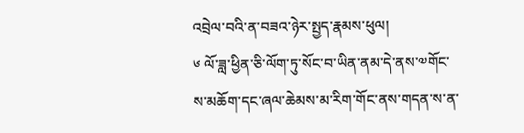འབྲེལ་བའི་ན་བཟའ་ཉེར་སྤྱད་རྣམས་ཕུལ།
༦ ལོ་ཟླ་ཕྱིན་ཅི་ལོག་ཏུ་སོང་བ་ཡིན་ནམ་དེ་ནས་༧གོང་ས་མཆོག་དང་ཞལ་ཆེམས་མ་རིག་གོང་ནས་གདན་ས་ན་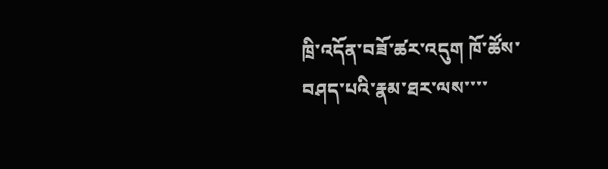ཁྲི་འདོན་བཟོ་ཚར་འདུག ཁོ་ཚོས་བཤད་པའི་རྣམ་ཐར་ལས་་་་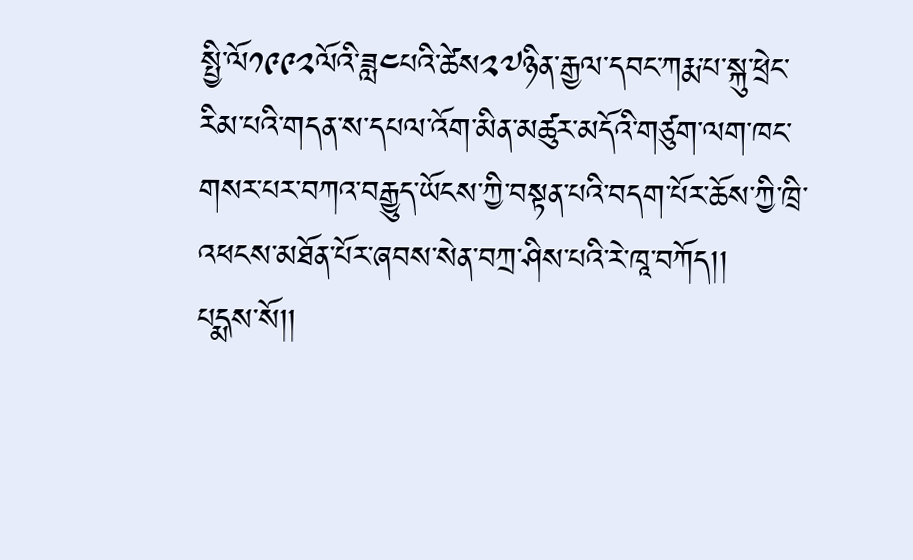སྤྱི་ལོ༡༩༩༢ལོའི་ཟླ༤པའི་ཚེས༢༧ཉིན་རྒྱལ་དབང་ཀརྨ་པ་སྐུ་ཕྲེང་རིམ་པའི་གདན་ས་དཔལ་འོག་མིན་མཚུར་མདོའི་གཙུག་ལག་ཁང་གསར་པར་བཀའ་བརྒྱུད་ཡོངས་ཀྱི་བསྟན་པའི་བདག་པོར་ཆོས་ཀྱི་ཁྲི་འཕངས་མཐོན་པོར་ཞབས་སེན་བཀྲ་ཤིས་པའི་རེ་ཁཱ་བཀོད།།
པདྨས་སོ།།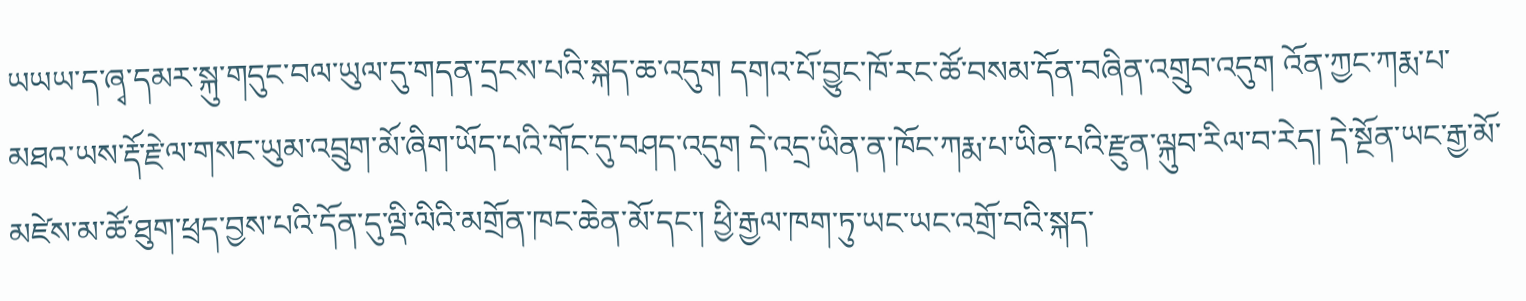ཡཡཡ་ད་ཞྭ་དམར་སྐུ་གདུང་བལ་ཡུལ་དུ་གདན་དྲངས་པའི་སྐད་ཆ་འདུག དགའ་པོ་བྱུང་ཁོ་རང་ཚོ་བསམ་དོན་བཞིན་འགྲུབ་འདུག འོན་ཀྱང་ཀརྨ་པ་མཐའ་ཡས་རྡོ་རྗེ་ལ་གསང་ཡུམ་འབྲུག་མོ་ཞིག་ཡོད་པའི་གོང་དུ་བཤད་འདུག དེ་འདྲ་ཡིན་ན་ཁོང་ཀརྨ་པ་ཡིན་པའི་རྫུན་ལྐུབ་རིལ་བ་རེད། དེ་སྔོན་ཡང་རྒྱ་མོ་མཛེས་མ་ཚོ་ཐུག་ཕྲད་བྱས་པའི་དོན་དུ་ལྡི་ལིའི་མགྲོན་ཁང་ཆེན་མོ་དང་། ཕྱི་རྒྱལ་ཁག་ཏུ་ཡང་ཡང་འགྲོ་བའི་སྐད་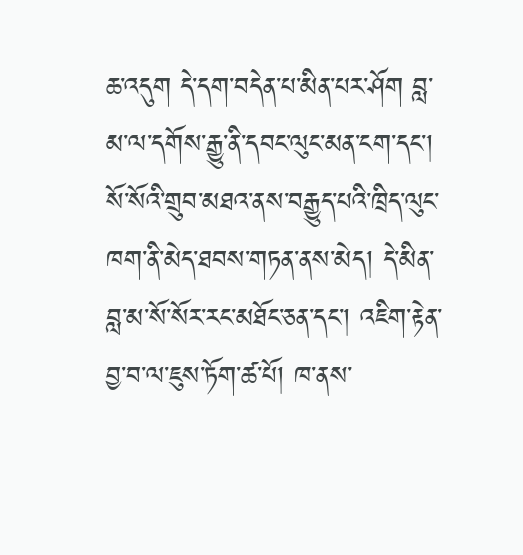ཆ་འདུག དེ་དག་བདེན་པ་མིན་པར་ཤོག བླ་མ་ལ་དགོས་རྒྱུ་ནི་དབང་ལུང་མན་ངག་དང་། སོ་སོའི་གྲུབ་མཐའ་ནས་བརྒྱུད་པའི་ཁྲིད་ལུང་ཁག་ནི་མེད་ཐབས་གཏན་ནས་མེད། དེ་མིན་བླ་མ་སོ་སོར་རང་མཐོང་ཅན་དང་། འཇིག་རྟེན་བྱ་བ་ལ་ཇུས་ཏོག་ཚ་པོ། ཁ་ནས་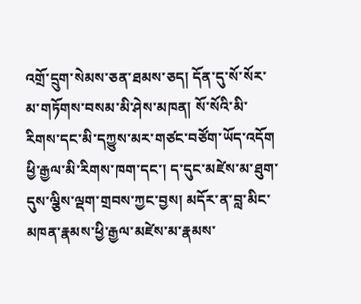འགྲོ་དྲུག་སེམས་ཅན་ཐམས་ཅད། དོན་དུ་སོ་སོར་མ་གཏོགས་བསམ་མི་ཤེས་མཁན། སོ་སོའི་མི་རིགས་དང་མི་དཀྱུས་མར་གཙང་བཙོག་ཡོད་འདོག ཕྱི་རྒྱལ་མི་རིགས་ཁག་དང་། ད་དུང་མཛེས་མ་ཐུག་དུས་ལྕིས་ལྡག་གྲབས་ཀྱང་བྱས། མདོར་ན་བླ་མིང་མཁན་རྣམས་ཕྱི་རྒྱལ་མཛེས་མ་རྣམས་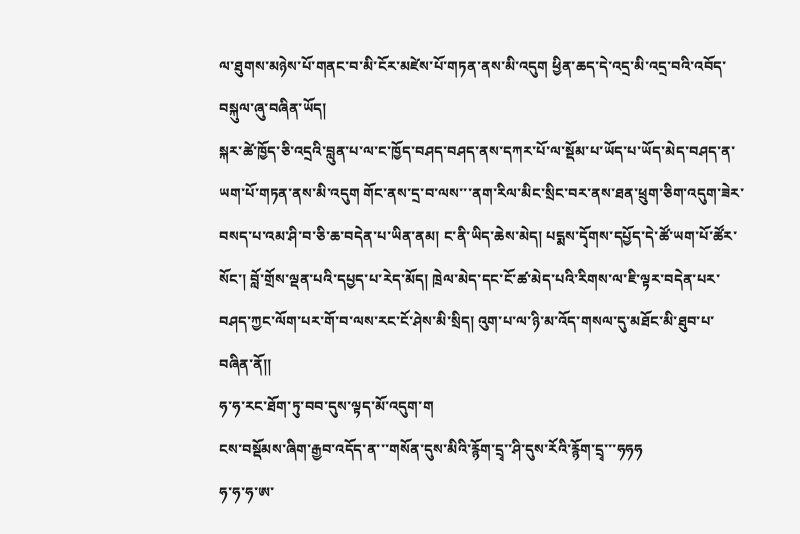ལ་ཐུགས་མཉེས་པོ་གནང་བ་མི་ངོར་མཛེས་པོ་གཏན་ནས་མི་འདུག ཕྱིན་ཆད་དེ་འདྲ་མི་འདྲ་བའི་འབོད་བསྐུལ་ཞུ་བཞིན་ཡོད།
སྐར་ཚེ་ཁྱོད་ཅི་འདྲའི་བླུན་པ་ལ་ང་ཁྱོད་བཤད་བཤད་ནས་དཀར་པོ་ལ་སྡོམ་པ་ཡོད་པ་ཡོད་མེད་བཤད་ན་ཡག་པོ་གཏན་ནས་མི་འདུག གོང་ནས་དྲ་བ་ལས་་་ནག་རིལ་མིང་སྲིང་བར་ནས་ཐན་ཕྲུག་ཅིག་འདུག་ཟེར་བསད་པ་འམ་ཤི་བ་ཅི་ཆ་བདེན་པ་ཡིན་ནམ། ང་ནི་ཡིད་ཆེས་མེད། པདྨས་དྭོགས་དཔྱོད་དེ་ཚོ་ཡག་པོ་ཚོར་སོང་། བློ་གྲོས་ལྡན་པའི་དཔྱད་པ་རེད་མོད། ཁྲེལ་མེད་དང་ངོ་ཚ་མེད་པའི་རིགས་ལ་ཇི་ལྟར་བདེན་པར་བཤད་ཀྱང་ལོག་པར་གོ་བ་ལས་རང་ངོ་ཤེས་མི་སྲིད། འུག་པ་ལ་ཉི་མ་འོད་གསལ་དུ་མཐོང་མི་ཐུབ་པ་བཞིན་ནོ།།
ཧ་ཧ་རང་ཐོག་ཏུ་བབ་དུས་ལྟད་མོ་འདུག་ག
ངས་བསྡོམས་ཞིག་རྒྱབ་འདོད་ན་་་གསོན་དུས་མིའི་རྙོག་དྲྭ་་ཤི་དུས་རོའི་རྙོག་དྲྭ་་་ཧཧཧ
ཧ་ཧ་ཧ་ཨ་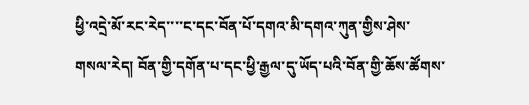ཕྱི་འདྲེ་མོ་རང་རེད་་་་ང་དང་བོན་པོ་དགའ་མི་དགའ་ཀུན་གྱིས་ཤེས་གསལ་རེད། བོན་གྱི་དགོན་པ་དང་ཕྱི་རྒྱལ་དུ་ཡོད་པའི་བོན་གྱི་ཆོས་ཚོགས་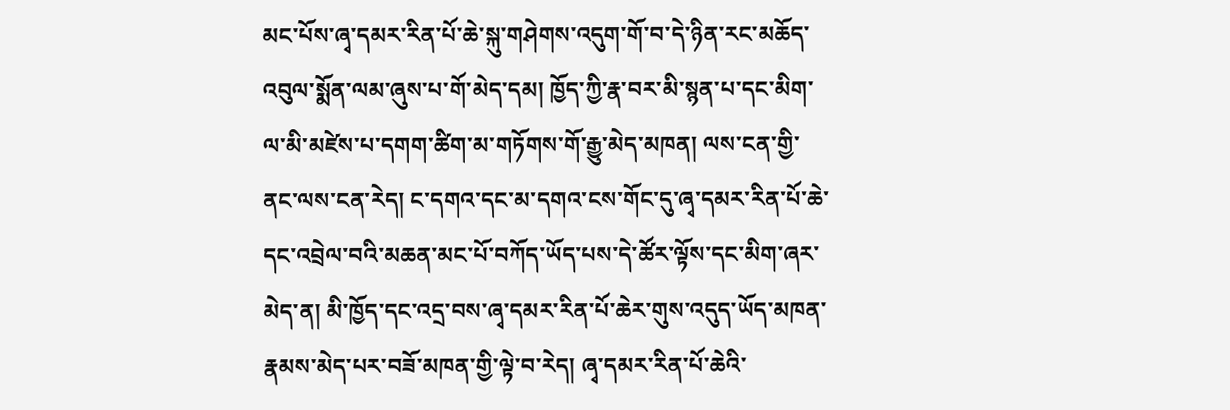མང་པོས་ཞྭ་དམར་རིན་པོ་ཆེ་སྐུ་གཤེགས་འདུག་གོ་བ་དེ་ཉིན་རང་མཆོད་འབུལ་སྨོན་ལམ་ཞུས་པ་གོ་མེད་དམ། ཁྱོད་ཀྱི་རྣ་བར་མི་སྙན་པ་དང་མིག་ལ་མི་མཛེས་པ་དགག་ཚིག་མ་གཏོགས་གོ་རྒྱུ་མེད་མཁན། ལས་ངན་གྱི་ནང་ལས་ངན་རེད། ང་དགའ་དང་མ་དགའ་ངས་གོང་དུ་ཞྭ་དམར་རིན་པོ་ཆེ་དང་འབྲེལ་བའི་མཆན་མང་པོ་བཀོད་ཡོད་པས་དེ་ཚོར་ལྟོས་དང་མིག་ཞར་མེད་ན། མི་ཁྱོད་དང་འདྲ་བས་ཞྭ་དམར་རིན་པོ་ཆེར་གུས་འདུད་ཡོད་མཁན་རྣམས་མེད་པར་བཟོ་མཁན་གྱི་ལྟེ་བ་རེད། ཞྭ་དམར་རིན་པོ་ཆེའི་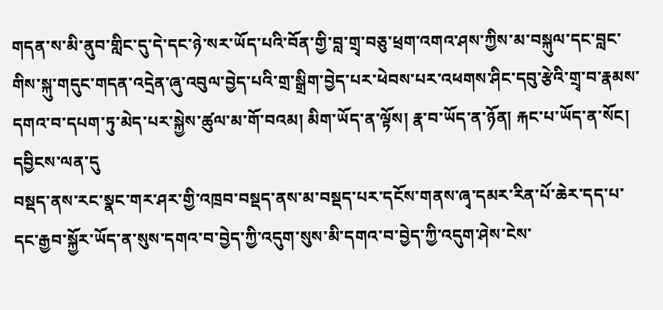གདན་ས་མི་ནུབ་གླིང་དུ་དེ་དང་ཉེ་སར་ཡོད་པའི་བོན་གྱི་བླ་གྲྭ་བཅུ་ཕྲག་འགའ་ཤས་ཀྱིས་མ་བསྐུལ་དང་བླང་གིས་སྐུ་གདུང་གདན་འདྲེན་ཞུ་འབུལ་བྱེད་པའི་གྲ་སྒྲིག་བྱེད་པར་ཕེབས་པར་འཕགས་ཤིང་དབུ་རྩེའི་གྲྭ་བ་རྣམས་དགའ་བ་དཔག་ཏུ་མེད་པར་སྐྱེས་ཚུལ་མ་གོ་བའམ། མིག་ཡོད་ན་ལྟོས། རྣ་བ་ཡོད་ན་ཉོན། རྐང་པ་ཡོད་ན་སོང། དབྱིངས་ལན་དུ
བསྡད་ནས་རང་སྣང་གར་ཤར་གྱི་འཁྲབ་བསྡད་ནས་མ་བསྡད་པར་དངོས་གནས་ཞྭ་དམར་རིན་པོ་ཆེར་དད་པ་དང་རྒྱབ་སྐྱོར་ཡོད་ན་སུས་དགའ་བ་བྱེད་ཀྱི་འདུག་སུས་མི་དགའ་བ་བྱེད་ཀྱི་འདུག་ཤེས་ངེས་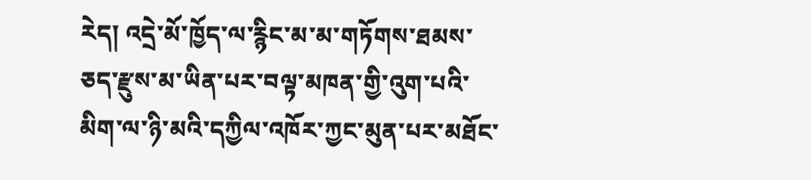རེད། འདྲེ་མོ་ཁྱོད་ལ་རྙིང་མ་མ་གཏོགས་ཐམས་ཅད་རྫུས་མ་ཡིན་པར་བལྟ་མཁན་གྱི་འུག་པའི་མིག་ལ་ཉི་མའི་དཀྱིལ་འཁོར་ཀྱང་མུན་པར་མཐོང་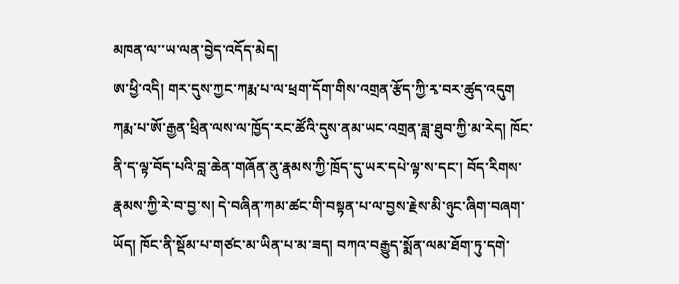མཁན་ལ་་ཡ་ལན་བྱེད་འདོད་མེད།
ཨ་ཕྱི་འདི། གར་དུས་ཀྱང་ཀརྨ་པ་ལ་ཕྲག་དོག་གིས་འགྲན་རྩོད་ཀྱི་རྭ་བར་ཚུད་འདུག ཀརྨ་པ་ཨོ་རྒྱན་ཕྲིན་ལས་ལ་ཁྱོད་རང་ཚོའི་དུས་ནམ་ཡང་འགྲན་ཟླ་ཐུབ་ཀྱི་མ་རེད། ཁོང་ནི་ད་ལྟ་བོད་པའི་བླ་ཆེན་གཞོན་ནུ་རྣམས་ཀྱི་ཁྲོད་དུ་ཡར་དཔེ་ལྟ་ས་དང་། བོད་རིགས་རྣམས་ཀྱི་རེ་བ་བྱ་ས། དེ་བཞིན་ཀམ་ཚང་གི་བསྟན་པ་ལ་བྱས་རྗེས་མི་ཉུང་ཞིག་བཞག་ཡོད། ཁོང་ནི་སྡོམ་པ་གཙང་མ་ཡིན་པ་མ་ཟད། བཀའ་བརྒྱུད་སྨོན་ལམ་ཐོག་ཏུ་དགེ་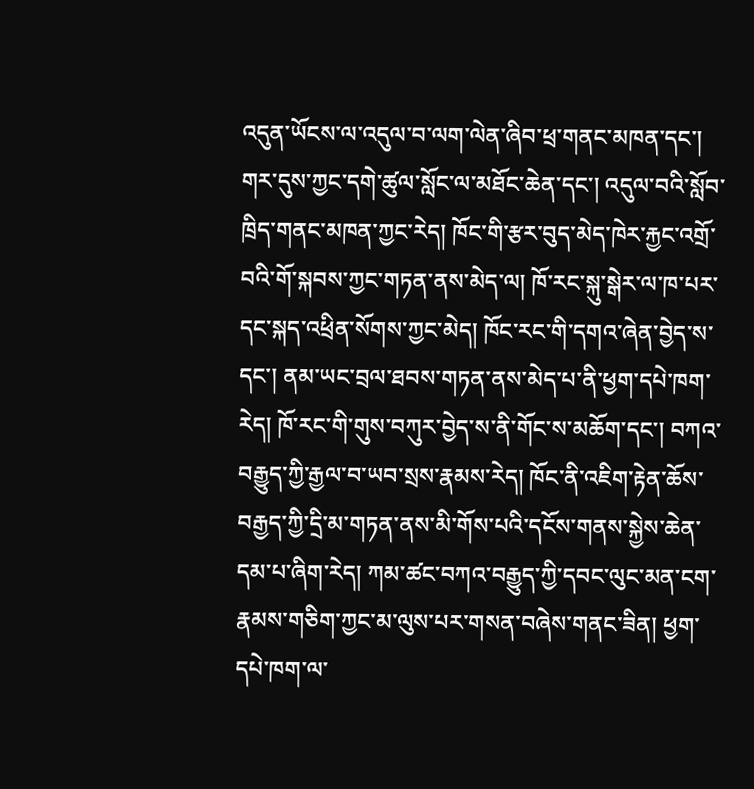འདུན་ཡོངས་ལ་འདུལ་བ་ལག་ལེན་ཞིབ་ཕྲ་གནང་མཁན་དང་། གར་དུས་ཀྱང་དགེ་ཚུལ་སློང་ལ་མཐོང་ཆེན་དང་། འདུལ་བའི་སློབ་ཁྲིད་གནང་མཁན་ཀྱང་རེད། ཁོང་གི་རྩར་བུད་མེད་ཁེར་རྐྱང་འགྲོ་བའི་གོ་སྐབས་ཀྱང་གཏན་ནས་མེད་ལ། ཁོ་རང་སྐུ་སྒེར་ལ་ཁ་པར་དང་སྐད་འཕྲིན་སོགས་ཀྱང་མེད། ཁོང་རང་གི་དགའ་ཞེན་བྱེད་ས་དང་། ནམ་ཡང་བྲལ་ཐབས་གཏན་ནས་མེད་པ་ནི་ཕྱག་དཔེ་ཁག་རེད། ཁོ་རང་གི་གུས་བཀུར་བྱེད་ས་ནི་གོང་ས་མཆོག་དང་། བཀའ་བརྒྱུད་ཀྱི་རྒྱལ་བ་ཡབ་སྲས་རྣམས་རེད། ཁོང་ནི་འཇིག་རྟེན་ཆོས་བརྒྱད་ཀྱི་དྲི་མ་གཏན་ནས་མི་གོས་པའི་དངོས་གནས་སྐྱེས་ཆེན་དམ་པ་ཞིག་རེད། ཀམ་ཚང་བཀའ་བརྒྱུད་ཀྱི་དབང་ལུང་མན་ངག་རྣམས་གཅིག་ཀྱང་མ་ལུས་པར་གསན་བཞེས་གནང་ཟིན། ཕྱག་དཔེ་ཁག་ལ་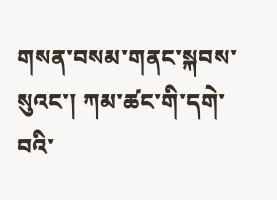གསན་བསམ་གནང་སྐབས་སུའང་། ཀམ་ཚང་གི་དགེ་བའི་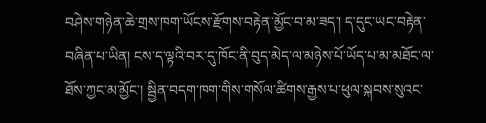བཤེས་གཉེན་ཆེ་གྲས་ཁག་ཡོངས་རྫོགས་བརྟེན་མྱོང་བ་མ་ཟད་། ད་དུང་ཡང་བརྟེན་བཞིན་པ་ཡིན། ངས་ད་ལྟའི་བར་དུ་ཁོང་ནི་བུད་མེད་ལ་མཉེས་པོ་ཡོད་པ་མ་མཐོང་ལ་ཐོས་ཀྱང་མ་མྱོང་། སྦྱིན་བདག་ཁག་གིས་གསོལ་ཚིགས་རྒྱས་པ་ཕུལ་སྐབས་སུའང་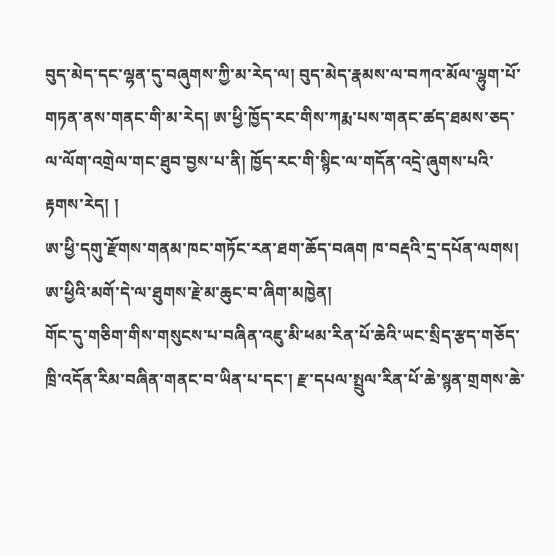བུད་མེད་དང་ལྷན་དུ་བཞུགས་ཀྱི་མ་རེད་ལ། བུད་མེད་རྣམས་ལ་བཀའ་མོལ་ལྷུག་པོ་གཏན་ནས་གནང་གི་མ་རེད། ཨ་ཕྱི་ཁྱོད་རང་གིས་ཀརྨ་པས་གནང་ཚད་ཐམས་ཅད་ལ་ལོག་འགྲེལ་གང་ཐུབ་བྱས་པ་ནི། ཁྱོད་རང་གི་སྙིང་ལ་གདོན་འདྲེ་ཞུགས་པའི་རྟགས་རེད། །
ཨ་ཕྱི་དགུ་རྫོགས་གནམ་ཁང་གཏོང་རན་ཐག་ཆོད་བཞག ཁ་བརྡའི་དྲ་དཔོན་ལགས། ཨ་ཕྱིའི་མགོ་དེ་ལ་ཐུགས་རྗེ་མ་ཆུང་བ་ཞིག་མཁྱེན།
གོང་དུ་གཅིག་གིས་གསུངས་པ་བཞིན་འཇུ་མི་ཕམ་རིན་པོ་ཆེའི་ཡང་སྲིད་རྩད་གཅོད་ཁྲི་འདོན་རིམ་བཞིན་གནང་བ་ཡིན་པ་དང་། རྫ་དཔལ་སྤྲུལ་རིན་པོ་ཆེ་སྙན་གྲགས་ཆེ་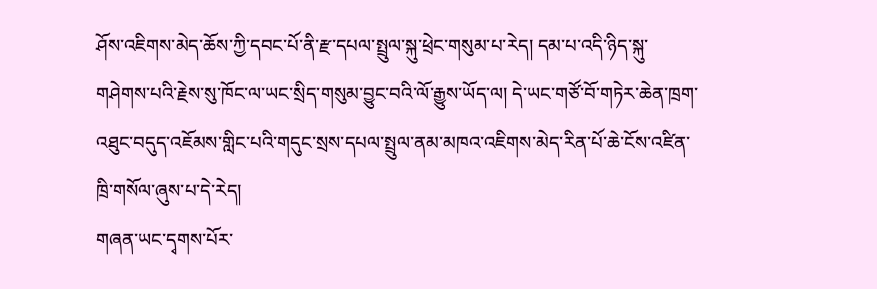ཤོས་འཇིགས་མེད་ཆོས་ཀྱི་དབང་པོ་ནི་རྫ་དཔལ་སྤྲུལ་སྐུ་ཕྲེང་གསུམ་པ་རེད། དམ་པ་འདི་ཉིད་སྐུ་གཤེགས་པའི་རྗེས་སུ་ཁོང་ལ་ཡང་སྲིད་གསུམ་བྱུང་བའི་ལོ་རྒྱུས་ཡོད་ལ། དེ་ཡང་གཙོ་བོ་གཏེར་ཆེན་ཁྲག་འཐུང་བདུད་འཇོམས་གླིང་པའི་གདུང་སྲས་དཔལ་སྤྲུལ་ནམ་མཁའ་འཇིགས་མེད་རིན་པོ་ཆེ་ངོས་འཛིན་ཁྲི་གསོལ་ཞུས་པ་དེ་རེད།
གཞན་ཡང་དྭགས་པོར་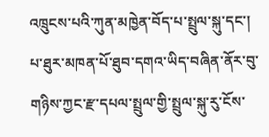འཁྲུངས་པའི་ཀུན་མཁྱེན་བོད་པ་སྤྲུལ་སྐུ་དང་། པ་ཐུར་མཁན་པོ་ཐུབ་དགའ་ཡིད་བཞིན་ནོར་བུ་གཉིས་ཀྱང་རྫ་དཔལ་སྤྲུལ་གྱི་སྤྲུལ་སྐུ་རུ་ངོས་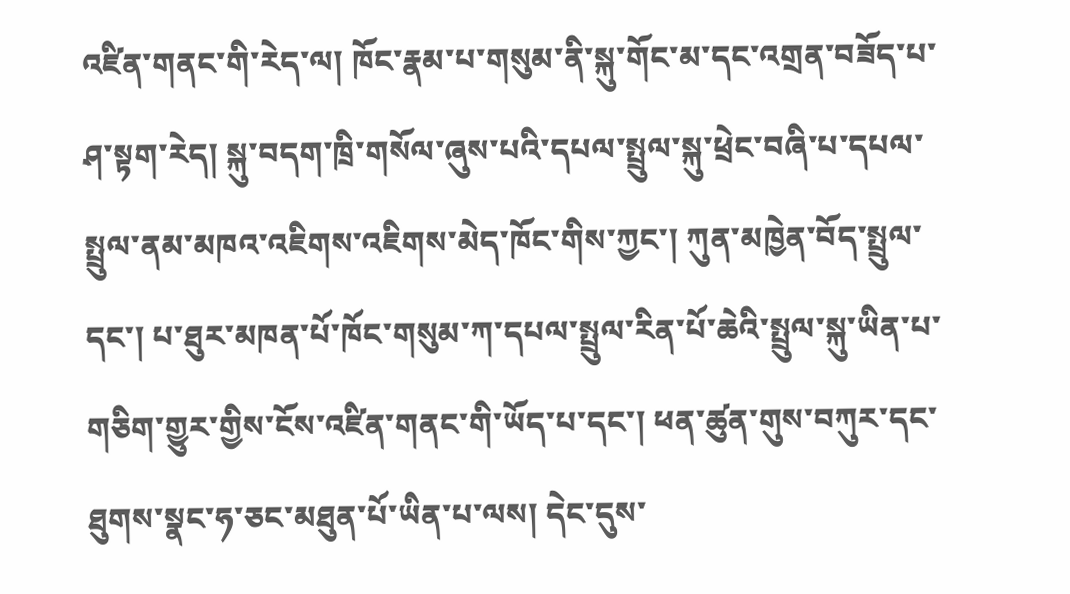འཛིན་གནང་གི་རེད་ལ། ཁོང་རྣམ་པ་གསུམ་ནི་སྐུ་གོང་མ་དང་འགྲན་བཟོད་པ་ཤ་སྟག་རེད། སྐུ་བདག་ཁྲི་གསོལ་ཞུས་པའི་དཔལ་སྤྲུལ་སྐུ་ཕྲེང་བཞི་པ་དཔལ་སྤྲུལ་ནམ་མཁའ་འཇིགས་འཇིགས་མེད་ཁོང་གིས་ཀྱང་། ཀུན་མཁྱེན་བོད་སྤྲུལ་དང་། པ་ཐུར་མཁན་པོ་ཁོང་གསུམ་ཀ་དཔལ་སྤྲུལ་རིན་པོ་ཆེའི་སྤྲུལ་སྐུ་ཡིན་པ་གཅིག་གྱུར་གྱིས་ངོས་འཛིན་གནང་གི་ཡོད་པ་དང་། ཕན་ཚུན་གུས་བཀུར་དང་ཐུགས་སྣང་ཧ་ཅང་མཐུན་པོ་ཡིན་པ་ལས། དེང་དུས་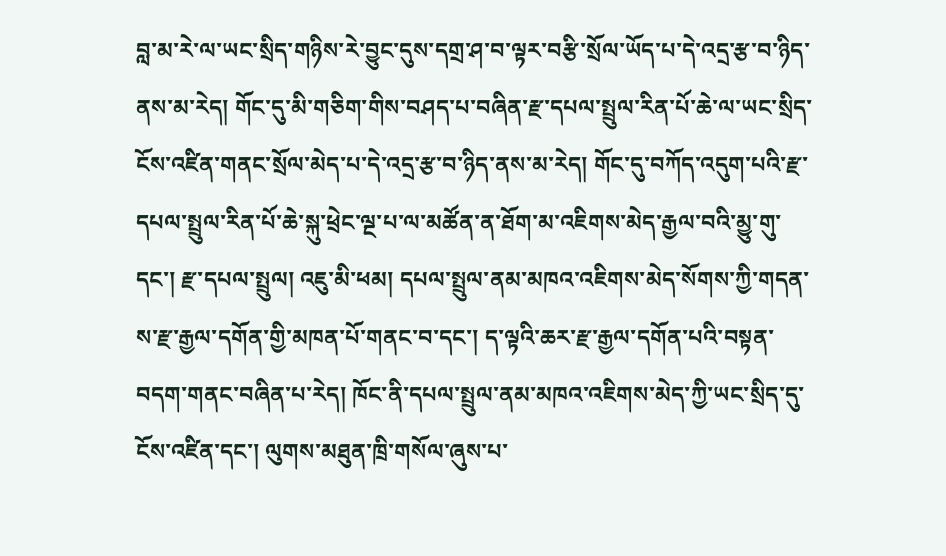བླ་མ་རེ་ལ་ཡང་སྲིད་གཉིས་རེ་བྱུང་དུས་དགྲ་ཤ་བ་ལྟར་བརྩི་སྲོལ་ཡོད་པ་དེ་འདྲ་རྩ་བ་ཉིད་ནས་མ་རེད། གོང་དུ་མི་གཅིག་གིས་བཤད་པ་བཞིན་རྫ་དཔལ་སྤྲུལ་རིན་པོ་ཆེ་ལ་ཡང་སྲིད་ངོས་འཛིན་གནང་སྲོལ་མེད་པ་དེ་འདྲ་རྩ་བ་ཉིད་ནས་མ་རེད། གོང་དུ་བཀོད་འདུག་པའི་རྫ་དཔལ་སྤྲུལ་རིན་པོ་ཆེ་སྐུ་ཕྲེང་ལྔ་པ་ལ་མཚོན་ན་ཐོག་མ་འཇིགས་མེད་རྒྱལ་བའི་མྱུ་གུ་དང་། རྫ་དཔལ་སྤྲུལ། འཇུ་མི་ཕམ། དཔལ་སྤྲུལ་ནམ་མཁའ་འཇིགས་མེད་སོགས་ཀྱི་གདན་ས་རྫ་རྒྱལ་དགོན་གྱི་མཁན་པོ་གནང་བ་དང་། ད་ལྟའི་ཆར་རྫ་རྒྱལ་དགོན་པའི་བསྟན་བདག་གནང་བཞིན་པ་རེད། ཁོང་ནི་དཔལ་སྤྲུལ་ནམ་མཁའ་འཇིགས་མེད་ཀྱི་ཡང་སྲིད་དུ་ངོས་འཛིན་དང་། ལུགས་མཐུན་ཁྲི་གསོལ་ཞུས་པ་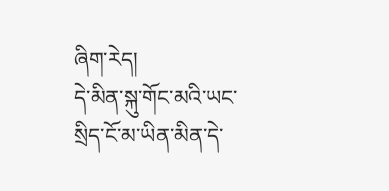ཞིག་རེད།
དེ་མིན་སྐུ་གོང་མའི་ཡང་སྲིད་ངོ་མ་ཡིན་མིན་དེ་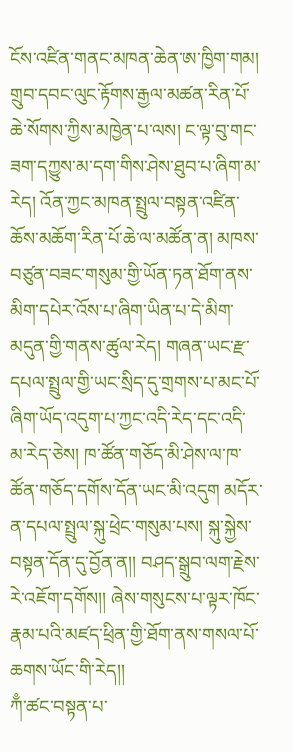ངོས་འཛིན་གནང་མཁན་ཆེན་ཨ་ཁྱིག་གམ། གྲུབ་དབང་ལུང་རྟོགས་རྒྱལ་མཚན་རིན་པོ་ཆེ་སོགས་ཀྱིས་མཁྱེན་པ་ལས། ང་ལྟ་བུ་གང་ཟག་དཀྱུས་མ་དག་གིས་ཤེས་ཐུབ་པ་ཞིག་མ་རེད། འོན་ཀྱང་མཁན་སྤྲུལ་བསྟན་འཛིན་ཆོས་མཆོག་རིན་པོ་ཆེ་ལ་མཚོན་ན། མཁས་བཙུན་བཟང་གསུམ་གྱི་ཡོན་ཏན་ཐོག་ནས་མིག་དཔེར་འོས་པ་ཞིག་ཡིན་པ་དེ་མིག་མདུན་གྱི་གནས་ཚུལ་རེད། གཞན་ཡང་རྫ་དཔལ་སྤྲུལ་གྱི་ཡང་སྲིད་དུ་གྲགས་པ་མང་པོ་ཞིག་ཡོད་འདུག་པ་ཀྱང་འདི་རེད་དང་འདི་མ་རེད་ཅེས། ཁ་ཚོན་གཅོད་མི་ཤེས་ལ་ཁ་ཚོན་གཅོད་དགོས་དོན་ཡང་མི་འདུག མདོར་ན་དཔལ་སྤྲུལ་སྐུ་ཕྲེང་གསུམ་པས། སྐུ་སྐྱེས་བསྟན་དོན་དུ་བྱོན་ན།། བཤད་སྒྲུབ་ལག་རྗེས་རེ་འཇོག་དགོས།། ཞེས་གསུངས་པ་ལྟར་ཁོང་རྣམ་པའི་མཛད་ཕྲིན་གྱི་ཐོག་ནས་གསལ་པོ་ཆགས་ཡོང་གི་རེད།།
ཀྃ་ཚང་བསྟན་པ་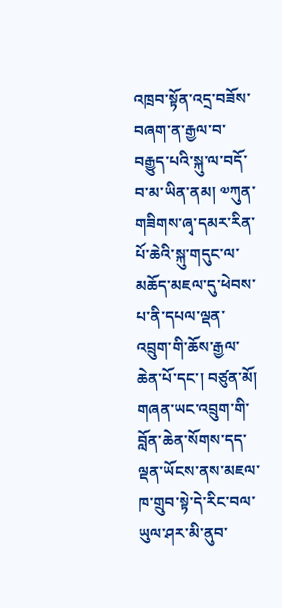འཁྲབ་སྟོན་འདྲ་བཟོས་བཞག་ན་རྒྱལ་བ་བརྒྱུད་པའི་སྐུ་ལ་བདོ་བ་མ་ཡིན་ནམ། ༧ཀུན་གཟིགས་ཞྭ་དམར་རིན་པོ་ཆེའི་སྐུ་གདུང་ལ་མཆོད་མཇལ་དུ་ཕེབས་པ་ནི་དཔལ་ལྡན་འབྲུག་གི་ཆོས་རྒྱལ་ཆེན་པོ་དང་། བཙུན་མོ། གཞན་ཡང་འབྲུག་གི་བློན་ཆེན་སོགས་དད་ལྡན་ཡོངས་ནས་མཇལ་ཁ་གྲུབ་སྟེ་དེ་རིང་བལ་ཡུལ་ཤར་མི་ནུབ་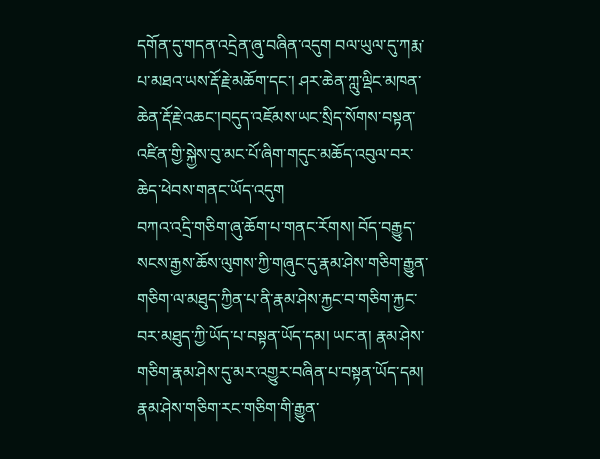དགོན་དུ་གདན་འདྲེན་ཞུ་བཞིན་འདུག བལ་ཡུལ་དུ་ཀརྨ་པ་མཐའ་ཡས་རྡོ་རྗེ་མཆོག་དང་། ཤར་ཆེན་ཀླུ་ལྡིང་མཁན་ཆེན་རྡོ་རྗེ་འཆང་།བདུད་འཇོམས་ཡང་སྲིད་སོགས་བསྟན་འཛིན་གྱི་སྐྱེས་བུ་མང་པོ་ཞིག་གདུང་མཆོད་འབུལ་བར་ཆེད་ཕེབས་གནང་ཡོད་འདུག
བཀའ་འདྲི་གཅིག་ཞུ་ཆོག་པ་གནང་རོགས། བོད་བརྒྱུད་སངས་རྒྱས་ཆོས་ལུགས་ཀྱི་གཞུང་དུ་རྣམ་ཤེས་གཅིག་རྒྱུན་གཅིག་ལ་མཐུད་ཀྱིན་པ་ནི་རྣམ་ཤེས་རྐྱང་བ་གཅིག་རྐྱང་བར་མཐུད་ཀྱི་ཡོད་པ་བསྟན་ཡོད་དམ། ཡང་ན། རྣམ་ཤེས་གཅིག་རྣམ་ཤེས་དུ་མར་འགྱུར་བཞིན་པ་བསྟན་ཡོད་དམ།
རྣམ་ཤེས་གཅིག་རང་གཅིག་གི་རྒྱུན་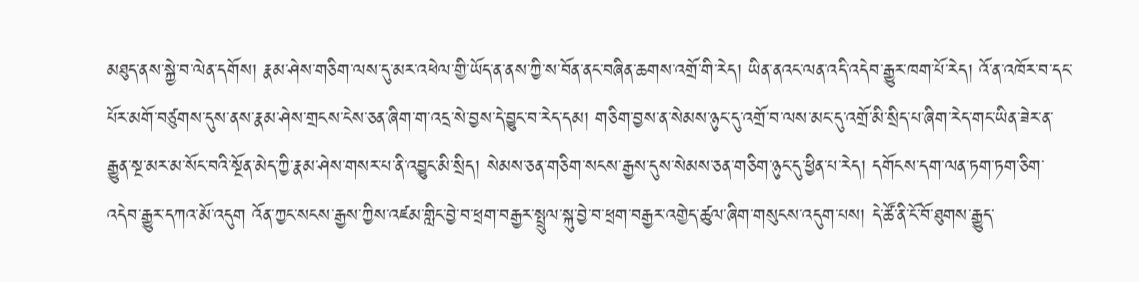མཐུད་ནས་སྐྱེ་བ་ལེན་དགོས། རྣམ་ཤེས་གཅིག་ལས་དུ་མར་འཕེལ་གྱི་ཡོད་ན་ནས་ཀྱི་ས་བོན་ནང་བཞིན་ཆགས་འགྲོ་གི་རེད། ཡིན་ནའང་ལན་འདི་འདེབ་རྒྱུར་ཁག་པོ་རེད། འོ་ན་འཁོར་བ་དང་པོར་མགོ་བཙུགས་དུས་ནས་རྣམ་ཤེས་གྲངས་ངེས་ཅན་ཞིག་ག་འདྲ་སེ་བྱས་དེ་བྱུང་བ་རེད་དམ། གཅིག་བྱས་ན་སེམས་ཉུང་དུ་འགྲོ་བ་ལས་མང་དུ་འགྲོ་མི་སྲིད་པ་ཞིག་རེད་གང་ཡིན་ཟེར་ན་རྒྱུན་སྔ་མར་མ་སོང་བའི་སྔོན་མེད་ཀྱི་རྣམ་ཤེས་གསར་པ་ནི་འབྱུང་མི་སྲིད། སེམས་ཅན་གཅིག་སངས་རྒྱས་དུས་སེམས་ཅན་གཅིག་ཉུང་དུ་ཕྱིན་པ་རེད། དགོངས་དག་ལན་ཏག་ཏག་ཅིག་འདེབ་རྒྱུར་དཀའ་མོ་འདུག འོན་ཀྱང་སངས་རྒྱས་ཀྱིས་འཛམ་གླིང་བྱེ་བ་ཕྲག་བརྒྱར་སྤྲུལ་སྐུ་བྱེ་བ་ཕྲག་བརྒྱར་འགྱེད་ཚུལ་ཞིག་གསུངས་འདུག་པས། དེ་ཚོ་ནི་ངོ་བོ་ཐུགས་རྒྱུད་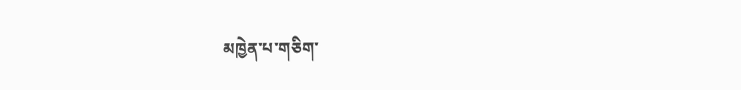མཁྱེན་པ་གཅིག་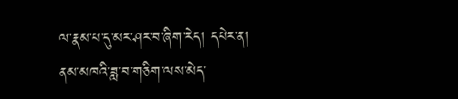ལ་རྣམ་པ་དུ་མར་ཤར་བ་ཞིག་རེད། དཔེར་ན། ནམ་མཁའི་ཟླ་བ་གཅིག་ལས་མེད་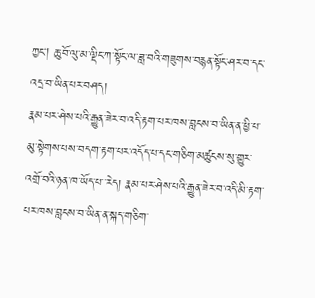ཀྱང། ཆུ་བོ་ལུ་མ་ལྡིང་ཀ་སྟོང་ལ་ཟླ་བའི་གཟུགས་བརྙན་སྟོང་ཤར་བ་དང་འདྲ་བ་ཡིན་པར་བཤད།
རྣམ་པར་ཤེས་པའི་རྒྱུན་ཟེར་བ་འདི་རྟག་པར་ཁས་བླངས་བ་ཡིན་ན་ཕྱི་པ་མུ་སྟེགས་པས་བདག་རྟག་པར་འདོད་པ་དང་གཅིག་མཚུངས་སུ་གྱུར་འགྲོ་བའི་ཉན་ཁ་ཡོད་པ་་རེད། རྣམ་པར་ཤེས་པའི་རྒྱུན་ཟེར་བ་འདི་མི་རྟག་པར་ཁས་བླངས་བ་ཡིན་ན་སྐད་གཅིག་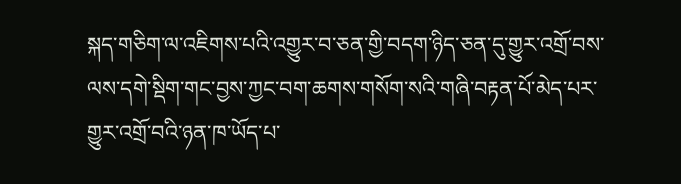སྐད་གཅིག་ལ་འཇིགས་པའི་འགྱུར་བ་ཅན་གྱི་བདག་ཉིད་ཅན་དུ་གྱུར་འགྲོ་བས་ལས་དགེ་སྡིག་གང་བྱས་ཀྱང་བག་ཆགས་གསོག་སའི་གཞི་བརྟན་པོ་མེད་པར་གྱུར་འགྲོ་བའི་ཉན་ཁ་ཡོད་པ་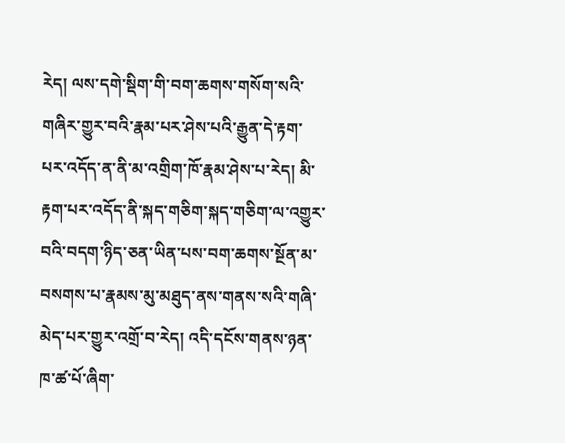རེད། ལས་དགེ་སྡིག་གི་བག་ཆགས་གསོག་སའི་གཞིར་གྱུར་བའི་རྣམ་པར་ཤེས་པའི་རྒྱུན་དེ་རྟག་པར་འདོད་ན་ནི་མ་འགྲིག་ཁོ་རྣམ་ཤེས་པ་རེད། མི་རྟག་པར་འདོད་ནི་སྐད་གཅིག་སྐད་གཅིག་ལ་འགྱུར་བའི་བདག་ཉིད་ཅན་ཡིན་པས་བག་ཆགས་སྔོན་མ་བསགས་པ་རྣམས་མུ་མཐུད་ནས་གནས་སའི་གཞི་མེད་པར་གྱུར་འགྲོ་བ་རེད། འདི་དངོས་གནས་ཉན་ཁ་ཚ་པོ་ཞིག་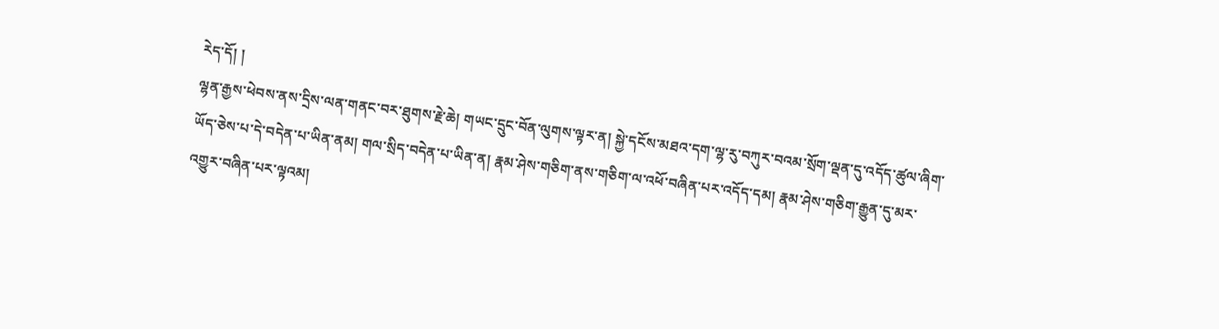རེད་དོ། །
ལྷན་རྒྱས་ཕེབས་ནས་དྲིས་ལན་གནང་བར་ཐུགས་རྗེ་ཆེ། གཡང་དྲུང་བོན་ལུགས་ལྟར་ན། སྐྱེ་དངོས་མཐའ་དག་ལྷ་རུ་བཀུར་བའམ་སྲོག་ལྡན་དུ་འདོད་ཚུལ་ཞིག་ཡོད་ཅེས་པ་དེ་བདེན་པ་ཡིན་ནམ། གལ་སྲིད་བདེན་པ་ཡིན་ན། རྣམ་ཤེས་གཅིག་ནས་གཅིག་ལ་འཕོ་བཞིན་པར་འདོད་དམ། རྣམ་ཤེས་གཅིག་རྒྱུན་དུ་མར་འགྱུར་བཞིན་པར་ལྟའམ།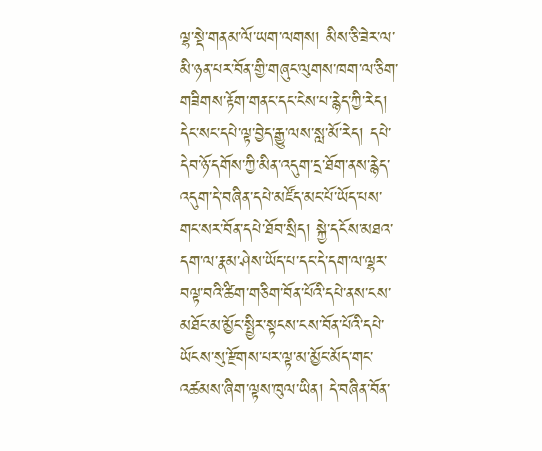ལྷ་སྡེ་གནམ་ལོ་ཡག་ལགས། མིས་ཅི་ཟེར་ལ་མི་ཉན་པར་བོན་གྱི་གཞུང་ལུགས་ཁག་ལ་ཅིག་གཟིགས་རྟོག་གནང་དང་ངེས་པ་རྙེད་ཀྱི་རེད། དེང་སང་དཔེ་ལྟ་བྱེད་རྒྱུ་ལས་སླ་མོ་རེད། དཔེ་དེབ་ཉོ་དགོས་ཀྱི་མིན་འདུག་དྲ་ཐོག་ནས་རྙེད་འདུག་དེ་བཞིན་དཔེ་མཛོད་མང་པོ་ཡོད་པས་གང་སར་བོན་དཔེ་ཐོབ་སྲིད། སྐྱེ་དངོས་མཐའ་དག་ལ་རྣམ་ཤེས་ཡོད་པ་དང་དེ་དག་ལ་ལྷར་བལྟ་བའི་ཚིག་གཅིག་བོན་པོའི་དཔེ་ནས་ངས་མཐོང་མ་མྱོང་སྤྱིར་སྟངས་ངས་བོན་པོའི་དཔེ་ཡོངས་སུ་རྫོགས་པར་ལྟ་མ་མྱོང་མོད་གང་འཚམས་ཞིག་ལྟས་ཁུལ་ཡིན། དེ་བཞིན་བོན་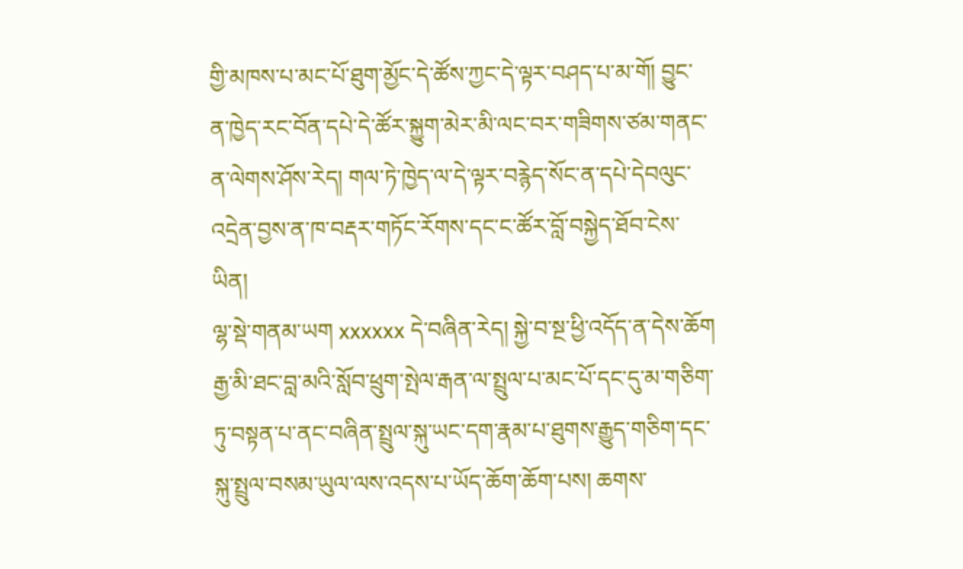གྱི་མཁས་པ་མང་པོ་ཐུག་མྱོང་དེ་ཚོས་ཀྱང་དེ་ལྟར་བཤད་པ་མ་གོ། བྱུང་ན་ཁྱེད་རང་བོན་དཔེ་དེ་ཚོར་སྐྱུག་མེར་མི་ལང་བར་གཟིགས་ཙམ་གནང་ན་ལེགས་ཤོས་རེད། གལ་ཏེ་ཁྱེད་ལ་དེ་ལྟར་བརྙེད་སོང་ན་དཔེ་དེབལུང་འདྲེན་བྱས་ན་ཁ་བརྡར་གཏོང་རོགས་དང་ང་ཚོར་བློ་བསྐྱེད་ཐོབ་ངེས་ཡིན།
ལྷ་སྡེ་གནམ་ཡག xxxxxx དེ་བཞིན་རེད། སྐྱེ་བ་སྔ་ཕྱི་འདོད་ན་དེས་ཆོག རྒྱ་མི་ཐང་བླ་མའི་སློབ་ཕྲུག་སྤེལ་རྒན་ལ་སྤྲུལ་པ་མང་པོ་དང་དུ་མ་གཅིག་ཏུ་བསྟན་པ་ནང་བཞིན་སྤྲུལ་སྐུ་ཡང་དག་རྣམ་པ་ཐུགས་རྒྱུད་གཅིག་དང་སྐུ་སྤྲུལ་བསམ་ཡུལ་ལས་འདས་པ་ཡོད་ཆོག་ཆོག་པས། ཆགས་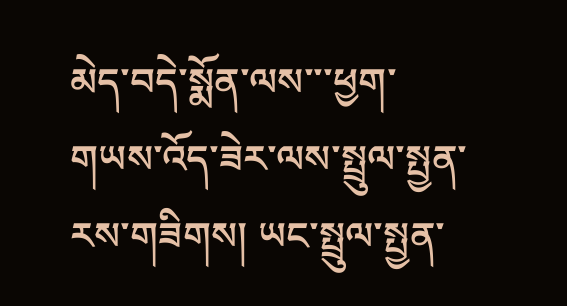མེད་བདེ་སྨོན་ལས་་་ཕྱག་གཡས་འོད་ཟེར་ལས་སྤྲུལ་སྤྱན་རས་གཟིགས། ཡང་སྤྲུལ་སྤྱན་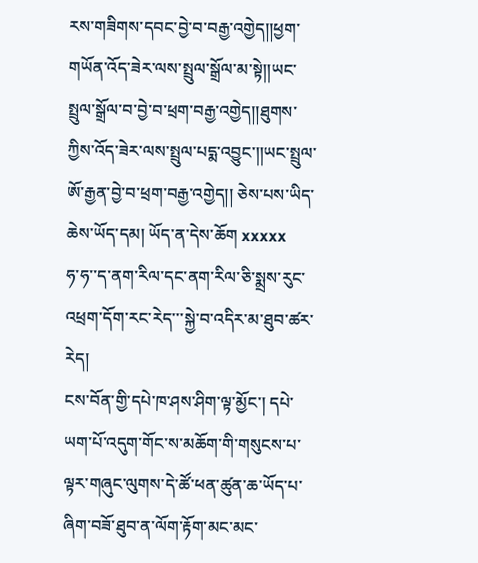རས་གཟིགས་དབང་བྱེ་བ་བརྒྱ་འགྱེད།།ཕྱག་གཡོན་འོད་ཟེར་ལས་སྤྲུལ་སྒྲོལ་མ་སྟེ།།ཡང་སྤྲུལ་སྒྲོལ་བ་བྱེ་བ་ཕྲག་བརྒྱ་འགྱེད།།ཐུགས་ཀྱིས་འོད་ཟེར་ལས་སྤྲུལ་པདྨ་འབྱུང་།།ཡང་སྤྲུལ་ཨོ་རྒྱན་བྱེ་བ་ཕྲག་བརྒྱ་འགྱེད།། ཅེས་པས་ཡིད་ཆེས་ཡོད་དམ། ཡོད་ན་དེས་ཆོག xxxxx
ཧ་ཧ་་ད་ནག་རིལ་དང་ནག་རིལ་ཅི་སྨྲས་རུང་འཕྲག་དོག་རང་རེད་་་སྐྱེ་བ་འདིར་མ་ཐུབ་ཚར་རེད།
ངས་བོན་གྱི་དཔེ་ཁ་ཤས་ཤིག་ལྟ་མྱོང་། དཔེ་ཡག་པོ་འདུག་གོང་ས་མཆོག་གི་གསུངས་པ་ལྟར་གཞུང་ལུགས་དེ་ཚོ་ཕན་ཚུན་ཆ་ཡོད་པ་ཞིག་བཟོ་ཐུབ་ན་ལོག་རྟོག་མང་མང་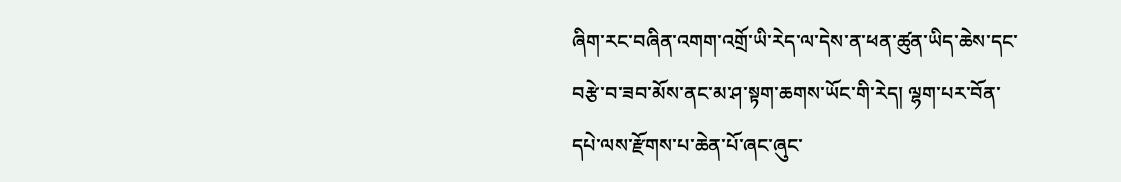ཞིག་རང་བཞིན་འགག་འགྲོ་ཡི་རེད་ལ་དེས་ན་ཕན་ཚུན་ཡིད་ཆེས་དང་བརྩེ་བ་ཟབ་མོས་ནང་མ་ཤ་སྟག་ཆགས་ཡོང་གི་རེད། ལྷག་པར་བོན་དཔེ་ལས་རྫོགས་པ་ཆེན་པོ་ཞང་ཞུང་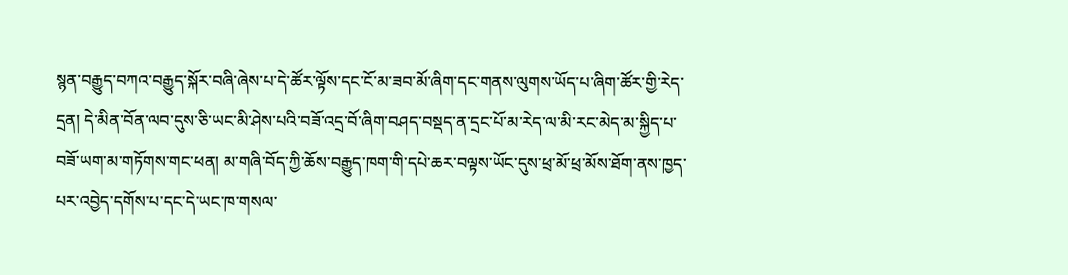སྙན་བརྒྱུད་བཀའ་བརྒྱུད་སྐོར་བཞི་ཞེས་པ་དེ་ཚོར་ལྟོས་དང་ངོ་མ་ཟབ་མོ་ཞིག་དང་གནས་ལུགས་ཡོད་པ་ཞིག་ཚོར་གྱི་རེད་དྲན། དེ་མིན་བོན་ལབ་དུས་ཅི་ཡང་མི་ཤེས་པའི་བཟོ་འདྲ་བོ་ཞིག་བཤད་བསྡད་ན་དྲང་པོ་མ་རེད་ལ་མི་རང་མེད་མ་སྐྱིད་པ་བཟོ་ཡག་མ་གཏོགས་གང་ཕན། མ་གཞི་བོད་ཀྱི་ཆོས་བརྒྱུད་ཁག་གི་དཔེ་ཆར་བལྟས་ཡོང་དུས་ཕྲ་མོ་ཕྲ་མོས་ཐོག་ནས་ཁྱད་པར་འབྱེད་དགོས་པ་དང་དེ་ཡང་ཁ་གསལ་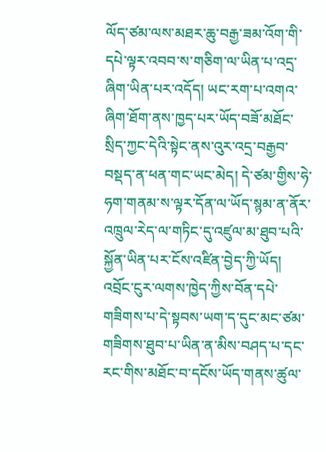ལོད་ཙམ་ལས་མཐར་ཆུ་བརྒྱ་ཟམ་འོག་གི་དཔེ་ལྟར་འབབ་ས་གཅིག་ལ་ཡིན་པ་འདྲ་ཞིག་ཡིན་པར་འདོད། ཡང་རག་པ་འགའ་ཞིག་ཐོག་ནས་ཁྱད་པར་ཡོད་བཟོ་མཐོང་སྲིད་ཀྱང་དེའི་སྟེང་ནས་འུར་འདྲ་བརྒྱབ་བསྡད་ན་ཕན་གང་ཡང་མེད། དེ་ཙམ་གྱིས་ཧེ་ཧག་གནམ་ས་ལྟར་དོན་ལ་ཡོད་སྙམ་ན་ནོར་འཁྲུལ་རེད་ལ་གཏིང་དུ་འཛུལ་མ་ཐུབ་པའི་སྐྱོན་ཡིན་པར་ངོས་འཛིན་བྱེད་ཀྱི་ཡོད།
འབྲོང་ངུར་ལགས་ཁྱེད་ཀྱིས་བོན་དཔེ་གཟིགས་པ་དེ་སྟབས་ཡག་ད་དུང་མང་ཙམ་གཟིགས་ཐུབ་པ་ཡིན་ན་མིས་བཤད་པ་དང་རང་གིས་མཐོང་བ་དངོས་ཡོད་གནས་ཚུལ་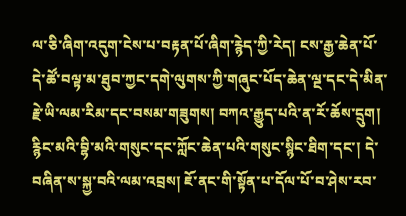ལ་ཅི་ཞིག་འདུག་ངེས་པ་བརྟན་པོ་ཞིག་རྙེད་ཀྱི་རེད། ངས་རྒྱ་ཆེན་པོ་དེ་ཚོ་བལྟ་མ་ཐུབ་ཀྱང་དགེ་ལུགས་ཀྱི་གཞུང་པོད་ཆེན་ལྔ་དང་དེ་མིན་རྗེ་ཡི་ལམ་རིམ་དང་བསམ་གཟུགས། བཀའ་རྒྱུད་པའི་ན་རོ་ཆོས་དྲུག། རྙིང་མའི་བྷི་མའི་གསུང་དང་ཀློང་ཆེན་པའི་གསུང་སྙིང་ཐིག་དང་། དེ་བཞིན་ས་སྐྱ་བའི་ལམ་འབྲས། ཇོ་ནང་གི་སྟོན་པ་དོལ་པོ་བ་ཤེས་རབ་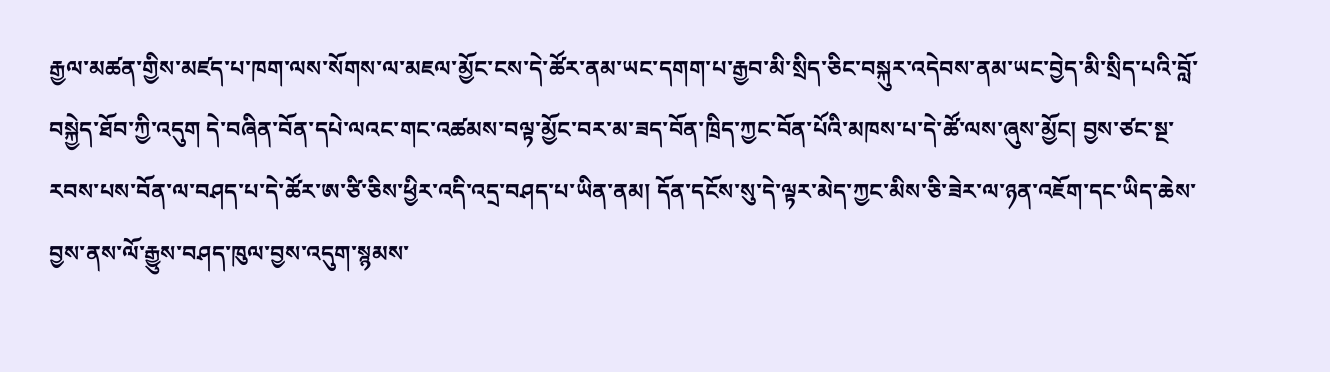རྒྱལ་མཚན་གྱིས་མཛད་པ་ཁག་ལས་སོགས་ལ་མཇལ་མྱོང་ངས་དེ་ཚོར་ནམ་ཡང་དགག་པ་རྒྱབ་མི་སྲིད་ཅིང་བསྐུར་འདེབས་ནམ་ཡང་བྱེད་མི་སྲིད་པའི་བློ་བསྐྱེད་ཐོབ་ཀྱི་འདུག དེ་བཞིན་བོན་དཔེ་ལའང་གང་འཚམས་བལྟ་མྱོང་བར་མ་ཟད་བོན་ཁྲིད་ཀྱང་བོན་པོའི་མཁས་པ་དེ་ཚོ་ལས་ཞུས་མྱོང། བྱས་ཙང་སྔ་རབས་པས་བོན་ལ་བཤད་པ་དེ་ཚོར་ཨ་ཙི་ཅིས་ཕྱིར་འདི་འདྲ་བཤད་པ་ཡིན་ནམ། དོན་དངོས་སུ་དེ་ལྟར་མེད་ཀྱང་མིས་ཅི་ཟེར་ལ་ཉན་འཇོག་དང་ཡིད་ཆེས་བྱས་ནས་ལོ་རྒྱུས་བཤད་ཁུལ་བྱས་འདུག་སྙམས་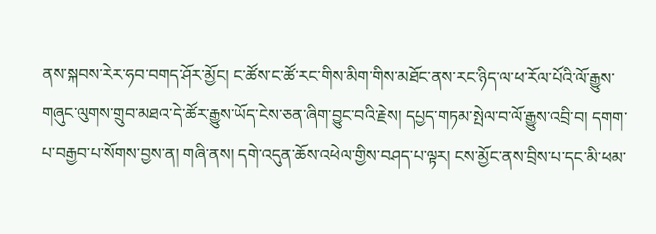ནས་སྐབས་རེར་ཧབ་བགད་ཤོར་མྱོང། ང་ཚོས་ང་ཚོ་རང་གིས་མིག་གིས་མཐོང་ནས་རང་ཉིད་ལ་ཕ་རོལ་པོའི་ལོ་རྒྱུས་གཞུང་ལུགས་གྲུབ་མཐའ་དེ་ཚོར་རྒྱུས་ཡོད་ངེས་ཅན་ཞིག་བྱུང་བའི་རྗེས། དཔྱད་གཏམ་སྤེལ་བ་ལོ་རྒྱུས་འབྲི་བ། དགག་པ་བརྒྱབ་པ་སོགས་བྱས་ན། གཞི་ནས། དགེ་འདུན་ཆོས་འཕེལ་གྱིས་བཤད་པ་ལྟར། ངས་མྱོང་ནས་བྲིས་པ་དང་མི་ཕམ་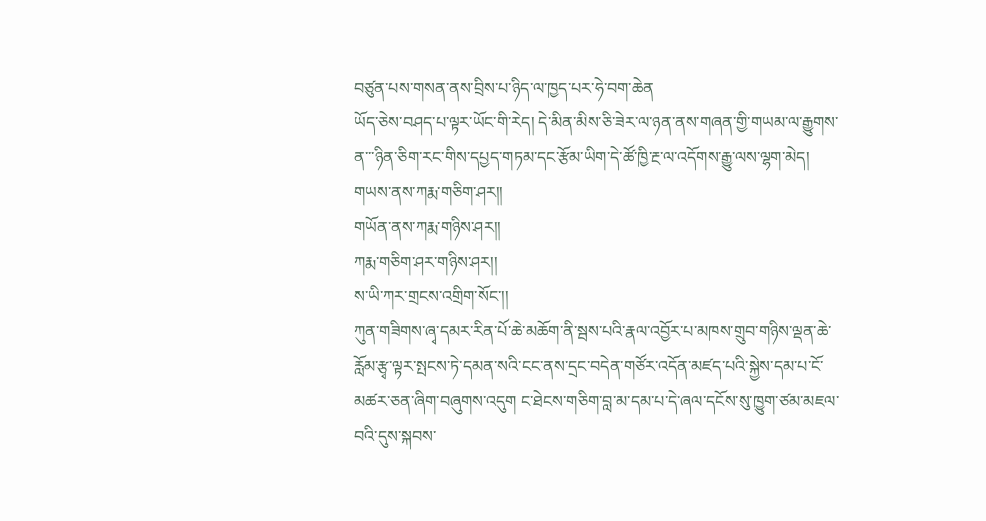བཙུན་པས་གསན་ནས་བྲིས་པ་ཉིད་ལ་ཁྱད་པར་ཧེ་བག་ཆེན
ཡོད་ཅེས་བཤད་པ་ལྟར་ཡོང་གི་རེད། དེ་མིན་མིས་ཅི་ཟེར་ལ་ཉན་ནས་གཞན་གྱི་གཡམ་ལ་རྒྱུགས་ན་་་ཉིན་ཅིག་རང་གིས་དཔྱད་གཏམ་དང་རྩོམ་ཡིག་དེ་ཚོ་ཁྱི་རྔ་ལ་འདོགས་རྒྱུ་ལས་ལྷག་མེད།
གཡས་ནས་ཀརྨ་གཅིག་ཤར།།
གཡོན་ནས་ཀརྨ་གཉིས་ཤར།།
ཀརྨ་གཅིག་ཤར་གཉིས་ཤར།།
ས་ཡི་ཀར་གྲངས་འགྲིག་སོང་།།
ཀུན་གཟིགས་ཞྭ་དམར་རིན་པོ་ཆེ་མཆོག་ནི་སྦས་པའི་རྣལ་འབྱོར་པ་མཁས་གྲུབ་གཉིས་ལྡན་ཆེ་རློམ་རྩྭ་ལྟར་སྤངས་ཏེ་དམན་སའི་ངང་ནས་དྲང་བདེན་གཙོར་འདོན་མཛད་པའི་སྐྱེས་དམ་པ་ངོ་མཚར་ཅན་ཞིག་བཞུགས་འདུག ང་ཐེངས་གཅིག་བླ་མ་དམ་པ་དེ་ཞལ་དངོས་སུ་ཁྱུག་ཙམ་མཇལ་བའི་དུས་སྐབས་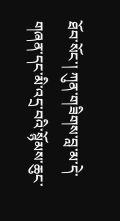ཐོབ་སོང་། ཀུན་གཟིགས་བླ་མ་དེ་གཞན་དང་མི་འདྲ་བའི་སྙོམས་ཆུང་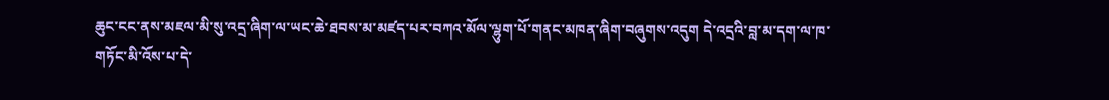ཆུང་ངང་ནས་མཇལ་མི་སུ་འདྲ་ཞིག་ལ་ཡང་ཆེ་ཐབས་མ་མཛད་པར་བཀའ་མོལ་ལྷུག་པོ་གནང་མཁན་ཞིག་བཞུགས་འདུག དེ་འདྲའི་བླ་མ་དག་ལ་ཁ་གཏོང་མི་འོས་པ་དེ་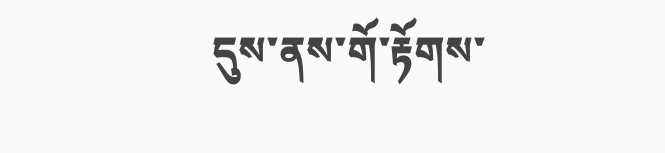དུས་ནས་གོ་རྟོགས་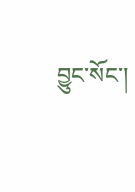བྱུང་སོང་།